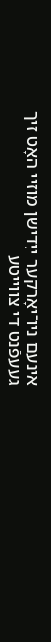אינעם ניו־יאָרקער ייִדישן מוזיי האָט זיך געעפֿנט די צווייטע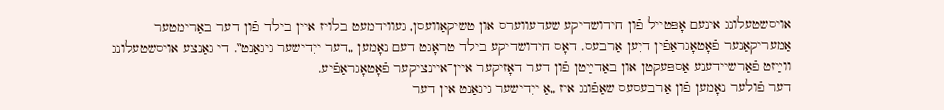אויסשטעלונג אינעם אָפּטייל פֿון חידושדיקע שעדעווערס און טשיקאַוועסן, געווידמעט בלויז איין בילד פֿון דער באַרימטער אַמעריקאַנער פֿאָטאָגראַפֿין דיִען אַרבעס. דאָס חידושדיקע בילד טראָגט דעם נאָמען „דער ייִדישער גיגאַנט‟. די גאַנצע אויסשטעלונג ווײַזט פֿאַרשיידענע אַספּעקטן און באַדײַטן פֿון דער דאָזיקער איין־איינציקער פֿאָטאָגראַפֿיע.
דער פֿולער נאָמען פֿון אַרבעסעס שאַפֿונג איז „אַ ייִדישער גיגאַנט אין דער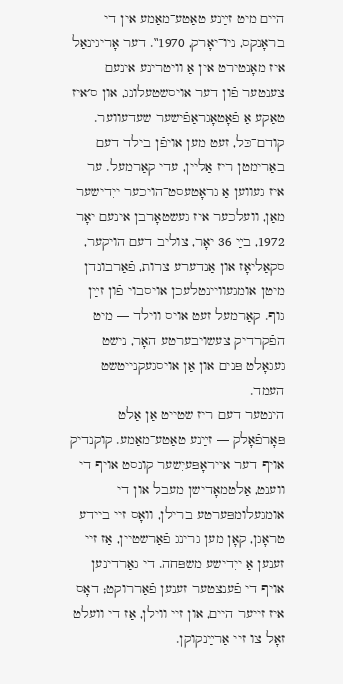היים מיט זײַנע טאַטע־מאַמע אין די בראָנקס, ניו־יאָרק, 1970‟. דער אָריגינאַל איז מאָנטירט אין אַ וויטרינע אינעם צענטער פֿון דער אויסשטעלונג, און ס׳איז טאַקע אַ פֿאָטאָגראַפֿישער שעדעווער. קודם־כּל, זעט מען אויפֿן בילד דעם באַרימטן ריז אַליין, עדי קאַרמעל. ער איז געווען אַ גראָטעסט־הויכער ייִדישער מאַן, וועלכער איז געשטאָרבן אינעם יאָר 1972, בײַ 36 יאָר, צוליב דעם הויקער, סקאַליאָז און אַנדערע צרות, פֿאַרבונדן מיטן אומגעוויינטלעכן אויסבוי פֿון זײַן גוף. קאַרמעל זעט אויס ווילד — מיט הפֿקרדיק צעשויבערטע האָר, נישט געגאָלט פּנים און אַן אויסגעקנייטשט העמד.
הינטער דעם ריז שטייט אַן אַלט פּאָרפֿאָלק — זײַנע טאַטע־מאַמע. קוקנדיק אויף דער אייראָפּעיִשער קונסט אויף די ווענט, אַלטמאָדישן מעבל און די אומגעלומפּערטע ברילן, וואָס זיי ביידע טראָגן, קאָן מען גרינג פֿאַרשטיין, אַז זיי זענען אַ ייִדישע משפּחה. די גאַרדינען אויף די פֿענצטער זענען פֿאַררוקט; דאָס איז זייער היים, און זיי ווילן, אַז די וועלט זאָל צו זיי אַרײַנקוקן.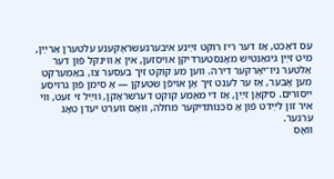עס דאַכט, אַז דער ריז רוקט זײַנע איבערגעשראָקענע עלטערן אַרײַן, מיט זײַן גיגאַנטיש מאָנסטערדיקן אויסזען, אין אַ ווינקל פֿון דער אַלטער ניו־יאָרקער דירה. ווען מע קוקט זיך בעסער צו, באַמערקט מען אָבער, אַז ער לענט זיך אָן אויפֿן שטעקן — אַ סימן פֿון גרויסע ייִסורים. ס׳קאָן זײַן, אַז די מאַמע קוקט דערשראָקן, ווײַל זי זעט, ווי איר זון לײַדט פֿון אַ סכּנותדיקער מחלה, וואָס ווערט יעדן טאָג ערגער.
וואָס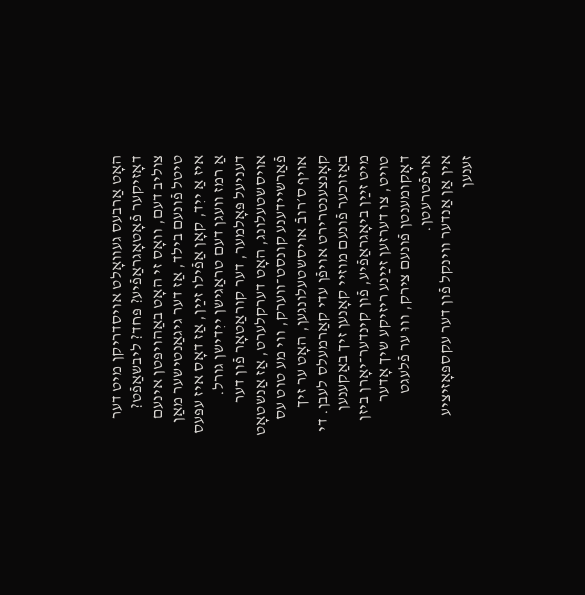האָט אַרבעס געוואָלט אויסדריקן מיט דער דאָזיקער פֿאָטאָגראַפֿיע? פּחד? ליבשאַפֿט? צוליב דעם, וואָס זי האָט באַהויפּטן אינעם טיטל פֿונעם בילד, אַז דער גיגאַנטישער מאַן איז אַ ייִד, קאָן אַפֿילו זײַן, אַז דאָס איז עפּעס אַ רמז וועגן דעם טראַגישן ייִדישן גורל.
דעניעל פּאָלמער, דער קוראַטאָר פֿון דער אויסשטעלונג, האָט דערקלערט, אַז אַנשטאָט פֿאַרשיידענע קונסט־ווערק, ווי מע טוט עס אויף ס׳רובֿ אויסשטעלונגען, האָט ער זיך קאָנצענטרירט אויפֿן עדי קאַרמעלס לעבן. די באַזוכער פֿונעם מוזיי קאָנען זיך באַקענען מיט זײַן ביאָגראַפֿיע, פֿון קינדער־יאָרן ביזן טויט, צו דערזען זײַנע ריזיקע שיך אָדער דאָקומענטן פֿונעם צירק, וווּ ער פֿלעגט אויפֿטרעטן.
אין אַן אַנדער ווינקל פֿון דער עקספּאָזיציע זענען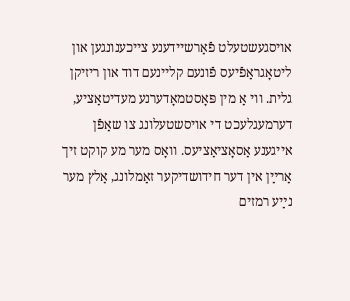אויסגעשטעלט פֿאַרשיידענע צייכענונגען און ליטאָגראַפֿיעס פֿונעם קליינעם דוד און ריזיקן גלית. ווי אַ מין פּאָסטמאָדערנע מעדיטאַציע, דערמעגלעכט די אויסשטעלונג צו שאַפֿן אייגענע אַסאָציאַציעס. וואָס מער מע קוקט זיך אַרײַן אין דער חידושדיקער זאַמלונג, אַלץ מער נײַע רמזים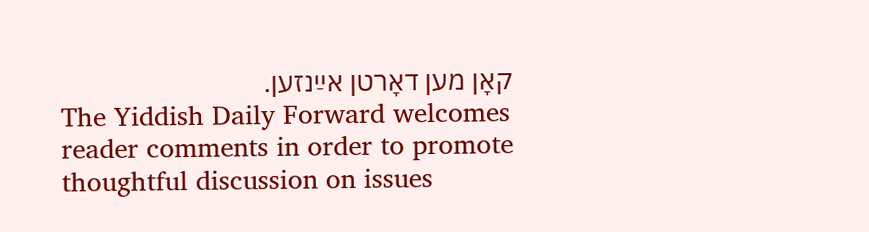קאָן מען דאָרטן אײַנזען.
The Yiddish Daily Forward welcomes reader comments in order to promote thoughtful discussion on issues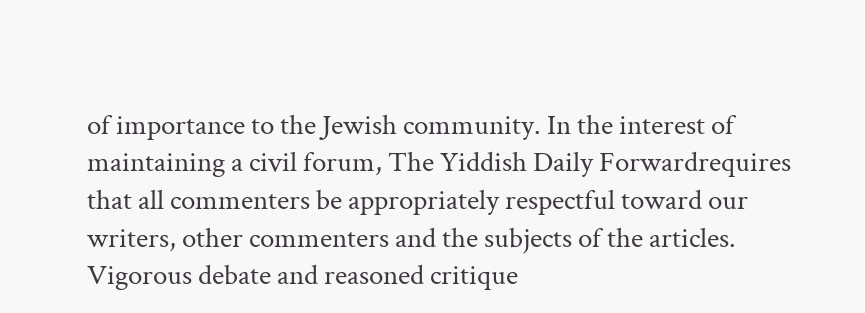of importance to the Jewish community. In the interest of maintaining a civil forum, The Yiddish Daily Forwardrequires that all commenters be appropriately respectful toward our writers, other commenters and the subjects of the articles. Vigorous debate and reasoned critique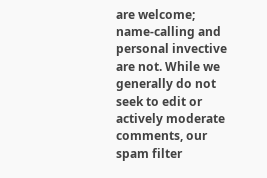are welcome; name-calling and personal invective are not. While we generally do not seek to edit or actively moderate comments, our spam filter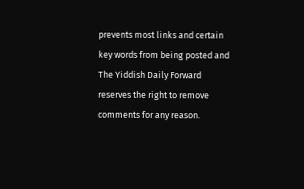prevents most links and certain key words from being posted and The Yiddish Daily Forward reserves the right to remove comments for any reason.